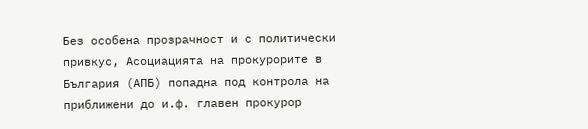Без особена прозрачност и с политически привкус, Асоциацията на прокурорите в България (АПБ) попадна под контрола на приближени до и.ф. главен прокурор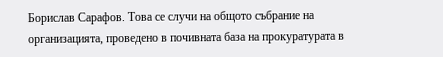Борислав Сарафов. Това се случи на общото събрание на организацията, проведено в почивната база на прокуратурата в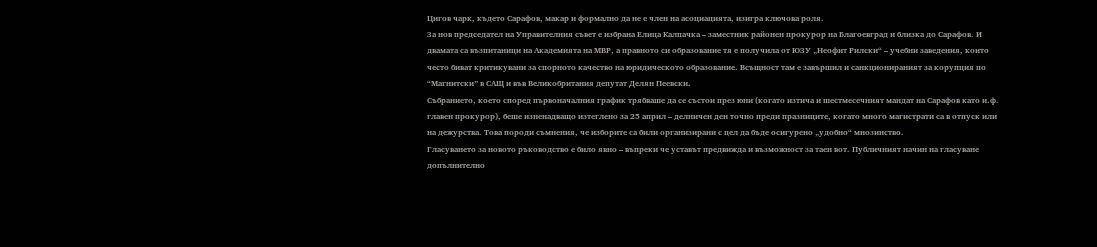Цигов чарк, където Сарафов, макар и формално да не е член на асоциацията, изигра ключова роля.
За нов председател на Управителния съвет е избрана Елица Калпачка – заместник районен прокурор на Благоевград и близка до Сарафов. И двамата са възпитаници на Академията на МВР, а правното си образование тя е получила от ЮЗУ „Неофит Рилски“ – учебни заведения, които често биват критикувани за спорното качество на юридическото образование. Всъщност там е завършил и санкционираният за корупция по “Магнитски” в САЩ и във Великобритания депутат Делян Пеевски.
Събранието, което според първоначалния график трябваше да се състои през юни (когато изтича и шестмесечният мандат на Сарафов като и.ф. главен прокурор), беше изненадващо изтеглено за 25 април – делничен ден точно преди празниците, когато много магистрати са в отпуск или на дежурства. Това породи съмнения, че изборите са били организирани с цел да бъде осигурено „удобно“ мнозинство.
Гласуването за новото ръководство е било явно – въпреки че уставът предвижда и възможност за таен вот. Публичният начин на гласуване допълнително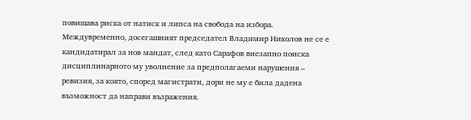повишава риска от натиск и липса на свобода на избора. Междувременно, досегашният председател Владимир Николов не се е кандидатирал за нов мандат, след като Сарафов внезапно поиска дисциплинарното му уволнение за предполагаеми нарушения – ревизия, за която, според магистрати, дори не му е била дадена възможност да направи възражения.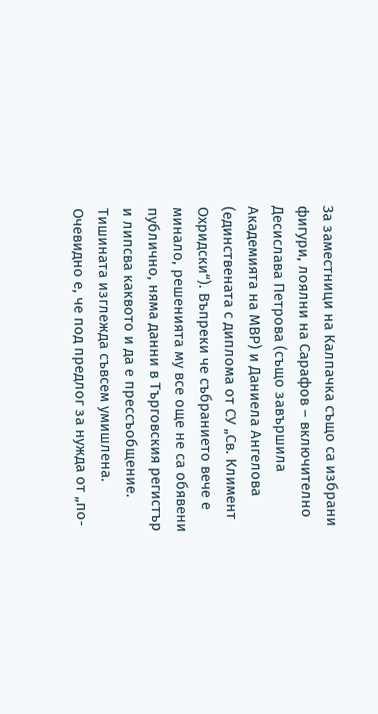За заместници на Калпачка също са избрани фигури, лоялни на Сарафов – включително Десислава Петрова (също завършила Академията на МВР) и Даниела Ангелова (единствената с диплома от СУ „Св. Климент Охридски“). Въпреки че събранието вече е минало, решенията му все още не са обявени публично, няма данни в Търговския регистър и липсва каквото и да е прессъобщение. Тишината изглежда съвсем умишлена.
Очевидно е, че под предлог за нужда от „по-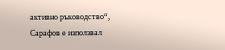активно ръководство“, Сарафов е използвал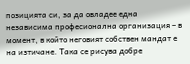позицията си, за да овладее една независима професионална организация – в момент, в който неговият собствен мандат е на изтичане. Така се рисува добре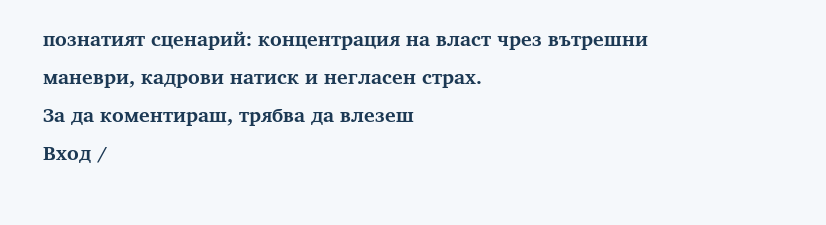познатият сценарий: концентрация на власт чрез вътрешни маневри, кадрови натиск и негласен страх.
За да коментираш, трябва да влезеш
Вход /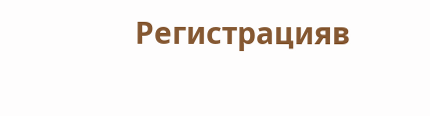Регистрацияв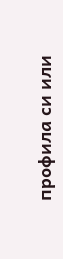профила си или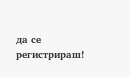да се регистрираш!